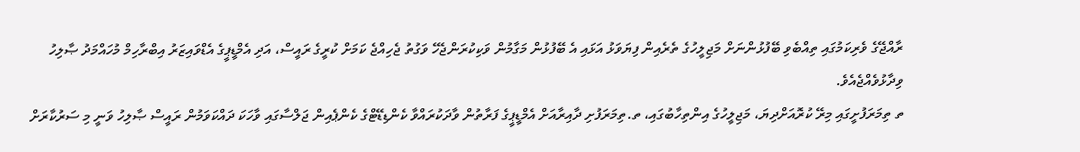ރާއްޖޭގެ ވެރިކަމުގައި ތިއްބެވި ބޭފުޅުންނަށް މަޖިލީހުގެ ތެރެއިން ފިޔަވަޅު އަޅައި އެ ބޭފުޅުން މަގާމުން ވަކިކުރަންޖެހޭ ވަގުތު ޖެހިއްޖެ ކަމަށް ކުރީގެ ރައީސް، އަދި އެމްޑީޕީގެ އެޑްވައިޒަރު އިބްރާހިމް މުހައްމަދު ޞާލިހު ވިދާޅުވެއްޖެއެވެ.
ތ ތިމަރަފުށީގައި މިރޭ ކުރޮއަށްދިޔަ، މަޖިލީހުގެ އިންތިހާބުގައި، ތ.ތިމަރަފުށި ދާއިރާއަށް އެމްޑީޕީގެ ފަރާތުން ވާދަކުރައްވާ ކެންޑިޑޭޓްގެ ކެންޕެއިން ޖަލްސާގައި ވާހަކަ ދައްކަވަމުން ރައީސް ޞާލިހު ވަނީ މި ސަރުކާރަށް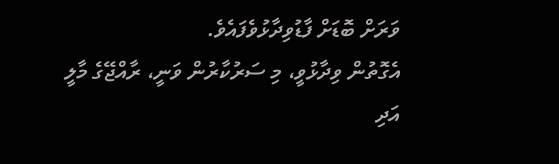ވަރަށް ބޮޑަށް ފާޑުވިދާޅުވެފައެވެ.
އެގޮތުން ވިދާޅުވީ، މި ސަރުކާރުން ވަނީ، ރާއްޖޭގެ މާލީ އަދި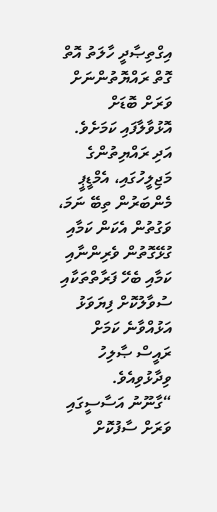އިގްތިޞާދީ ހާލަތު އޮތް ގޮތް ރައްޔޮތުންނަށް ވަރަށް ބޮޑަށް އޮޅުވާލާފައި ކަމަށެވެ. އަދި ރައްޔިތުންގެ މަޖިލީހުގައި، އެމްޑީޕީ މެންބަރުން ތިބޭ ނަމަ، ވަގުތުން އެކަން ކަމާއި ގުޅޭގޮތުން ވެރިންނާއި ކަމާއި ބެހޭ ފަރާތްތަކާއި ސުވާލުކޮށް ފިޔަވަޅު އަޅުއްވާނެ ކަމަށް ރައީސް ޞާލިހު ވިދާޅުވިއެވެ.
“ގާނޫނު އަސާސީގައި ވަރަށް ސާފުކޮށް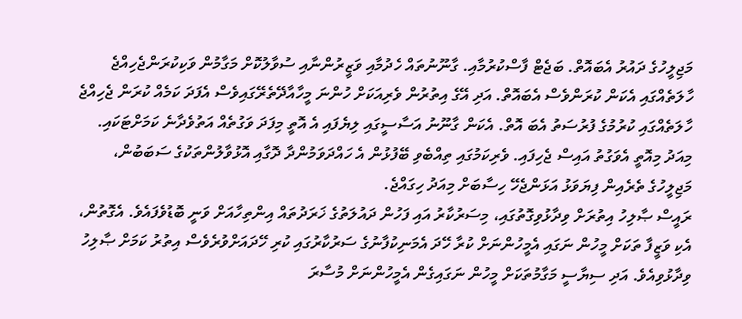މަޖިލީހުގެ ދައުރު އެބައޮތް. ބަޖެޓް ފާސްކުރުމާއި. ގާނޫނުތައް ހެދުމާއި ވަޒީރުންނާއި ސުވާލުކޮށް މަގާމުން ވަކިކުރަންޖެހިއްޖެ ހާލަތެއްގައި އެކަން ކުރަންވެސް އެބައޮތް. އަދި އޭގެ އިތުރުން ވެރިއަކަށް ހުންނަ މީހާއާދޭތެރޭގައިވެސް އެފަދަ ކަމެއް ކުރަން ޖެހިއްޖެ ހާލަތެއްގައި ކުރުމުގެ ފުރުސަތު އެބަ އޮތް. އެކަން ގާނޫނު އަސާސީގައި ލިޔެފައި އެ އޮތީ މިފަދަ ވަގުތެއް އަތުވެދާނެ ކަމަށްޓަކައި. މިއަދު މިއޮތީ އެވަގުތު އައިސް ޖެހިފައި. ވެރިކަމުގައި ތިއްބެވި ބޭފުޅުން އެ ހައްދަވަމުންދާ ދޮގާއި އޮޅުވާލުންތަކުގެ ސަބަބުން، މަޖިލީހުގެ ތެރެއިން ފިޔަވަޅު އަޅަންޖެހޭ ހިސާބަށް މިއަދު ހިގައްޖެ.
ރައީސް ޞާލިހު އިތުރަށް ވިދާޅުވިގޮތުގައި، މިސަރުކާރު އައި ފަހުން ދައުލަތުގެ ޚަރަދުތައް އިންތިހާއަށް ވަނީ ބޮޑުވެފައެވެ. އެގޮތުން، އެކި ވަޒީފާ ތަކަށް މީހުން ނަގައި އެމީހުންނަށް ކުރާ ހޭދަ އެމަނިކުފާނުގެ ސަރުކާރުގައި ކުރި ހޭދައަށްވުރެވެސް އިތުރު ކަމަށް ޞާލިހު ވިދާޅުވިއެވެ. އަދި ސިޔާސީ މަގާމުތަކަށް މީހުން ނަގައިގެން އެމީހުންނަށް މުސާރަ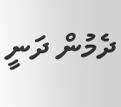ދެމުން ދަނީ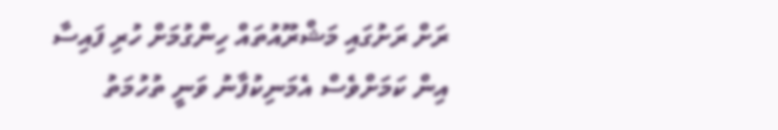ރަށް ރަށުގައި މަޝްރޫއުތައް ހިންގުމަށް ހުރި ފައިސާ އިން ކަމަށްވެސް އެމަނިކުފާނު ވަނީ ތުހުމަތު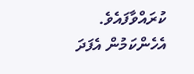ކުރައްވާފައެވެ.
އެހެންކަމުން އެފަދަ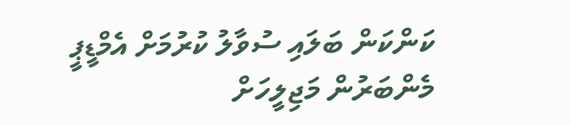ކަންކަން ބަލައި ސުވާލު ކުރުމަށް އެމްޑީޕީ މެންބަރުން މަޖިލީހަށް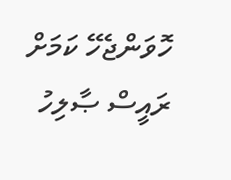ހޮވަންޖެހޭ ކަމަށް ރައީސް ޞާލިހު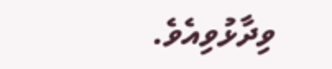ވިދާޅުވިއެވެ.